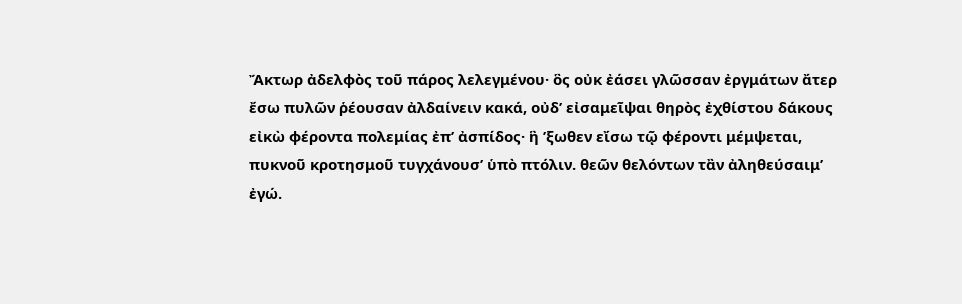Ἄκτωρ ἀδελφὸς τοῦ πάρος λελεγμένου· ὃς οὐκ ἐάσει γλῶσσαν ἐργμάτων ἄτερ ἔσω πυλῶν ῥέουσαν ἀλδαίνειν κακά, οὐδʼ εἰσαμεῖψαι θηρὸς ἐχθίστου δάκους εἰκὼ φέροντα πολεμίας ἐπʼ ἀσπίδος· ἣ ʼξωθεν εἴσω τῷ φέροντι μέμψεται, πυκνοῦ κροτησμοῦ τυγχάνουσʼ ὑπὸ πτόλιν. θεῶν θελόντων τἂν ἀληθεύσαιμʼ ἐγώ.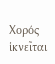Χορός ἱκνεῖται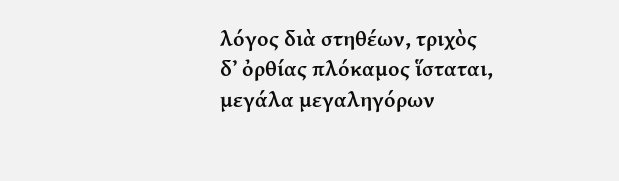λόγος διὰ στηθέων, τριχὸς δʼ ὀρθίας πλόκαμος ἵσταται, μεγάλα μεγαληγόρων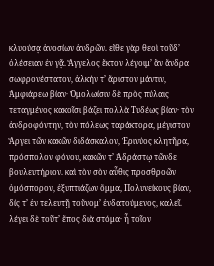κλυούσᾳ ἀνοσίων ἀνδρῶν. εἴθε γὰρ θεοὶ τοῦδʼ ὀλέσειαν ἐν γᾷ. Ἄγγελος ἕκτον λέγοιμʼ ἂν ἄνδρα σωφρονέστατον, ἀλκήν τʼ ἄριστον μάντιν, Ἀμφιάρεω βίαν· Ὁμολωίσιν δὲ πρὸς πύλαις τεταγμένος κακοῖσι βάζει πολλὰ Τυδέως βίαν· τὸν ἀνδροφόντην, τὸν πόλεως ταράκτορα, μέγιστον Ἄργει τῶν κακῶν διδάσκαλον, Ἐρινύος κλητῆρα, πρόσπολον φόνου, κακῶν τʼ Ἀδράστῳ τῶνδε βουλευτήριον. καὶ τὸν σὸν αὖθις προσθροῶν ὁμόσπορον, ἐξυπτιάζων ὄμμα, Πολυνείκους βίαν, δίς τʼ ἐν τελευτῇ τοὔνομʼ ἐνδατούμενος, καλεῖ. λέγει δὲ τοῦτʼ ἔπος διὰ στόμα· ἦ τοῖον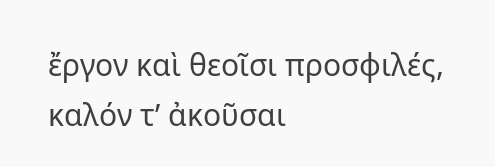ἔργον καὶ θεοῖσι προσφιλές, καλόν τʼ ἀκοῦσαι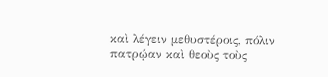καὶ λέγειν μεθυστέροις, πόλιν πατρῴαν καὶ θεοὺς τοὺς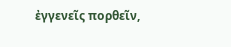ἐγγενεῖς πορθεῖν,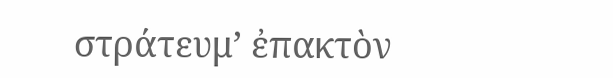στράτευμʼ ἐπακτὸν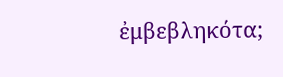ἐμβεβληκότα;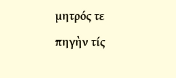μητρός τε πηγὴν τίς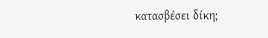κατασβέσει δίκη;